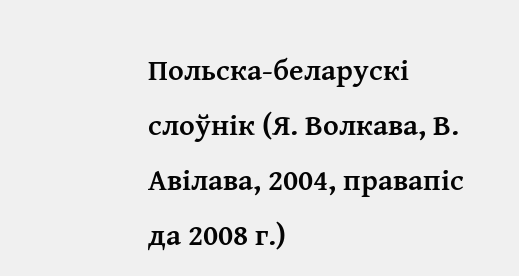Польска-беларускі слоўнік (Я. Волкава, В. Авілава, 2004, правапіс да 2008 г.)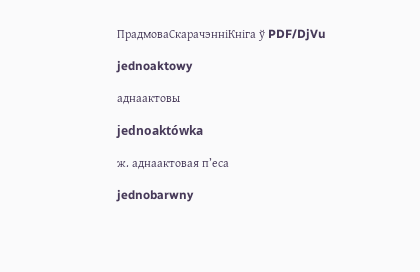ПрадмоваСкарачэнніКніга ў PDF/DjVu

jednoaktowy

аднаактовы

jednoaktówka

ж. аднаактовая п’еса

jednobarwny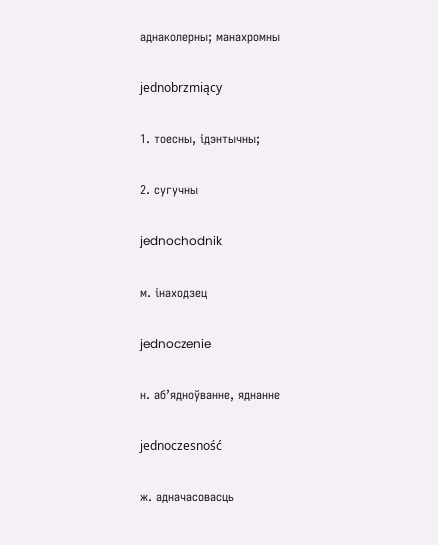аднаколерны; манахромны

jednobrzmiący

1. тоесны, ідэнтычны;

2. сугучны

jednochodnik

м. інаходзец

jednoczenie

н. аб’ядноўванне, яднанне

jednoczesność

ж. адначасовасць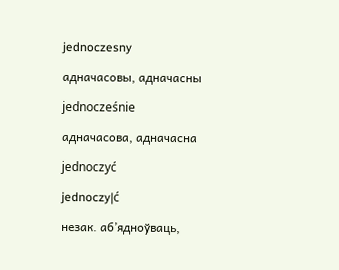jednoczesny

адначасовы, адначасны

jednocześnie

адначасова, адначасна

jednoczyć

jednoczy|ć

незак. аб’ядноўваць,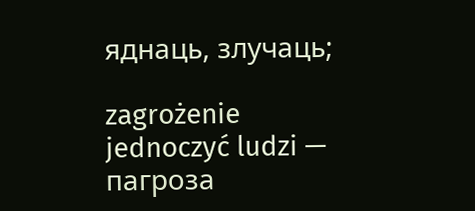яднаць, злучаць;

zagrożenie jednoczyć ludzi — пагроза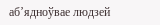аб’ядноўвае людзей